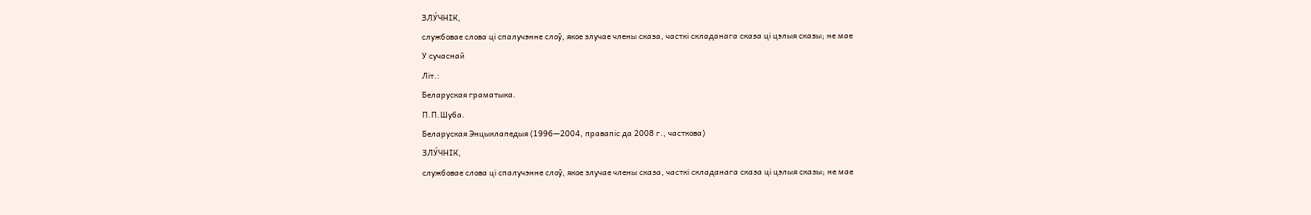ЗЛУ́ЧНІК,
службовае слова ці спалучэнне слоў, якое злучае члены сказа, часткі складанага сказа ці цэлыя сказы; не мае
У сучаснай
Літ.:
Беларуская граматыка.
П.П.Шуба.
Беларуская Энцыклапедыя (1996—2004, правапіс да 2008 г., часткова)
ЗЛУ́ЧНІК,
службовае слова ці спалучэнне слоў, якое злучае члены сказа, часткі складанага сказа ці цэлыя сказы; не мае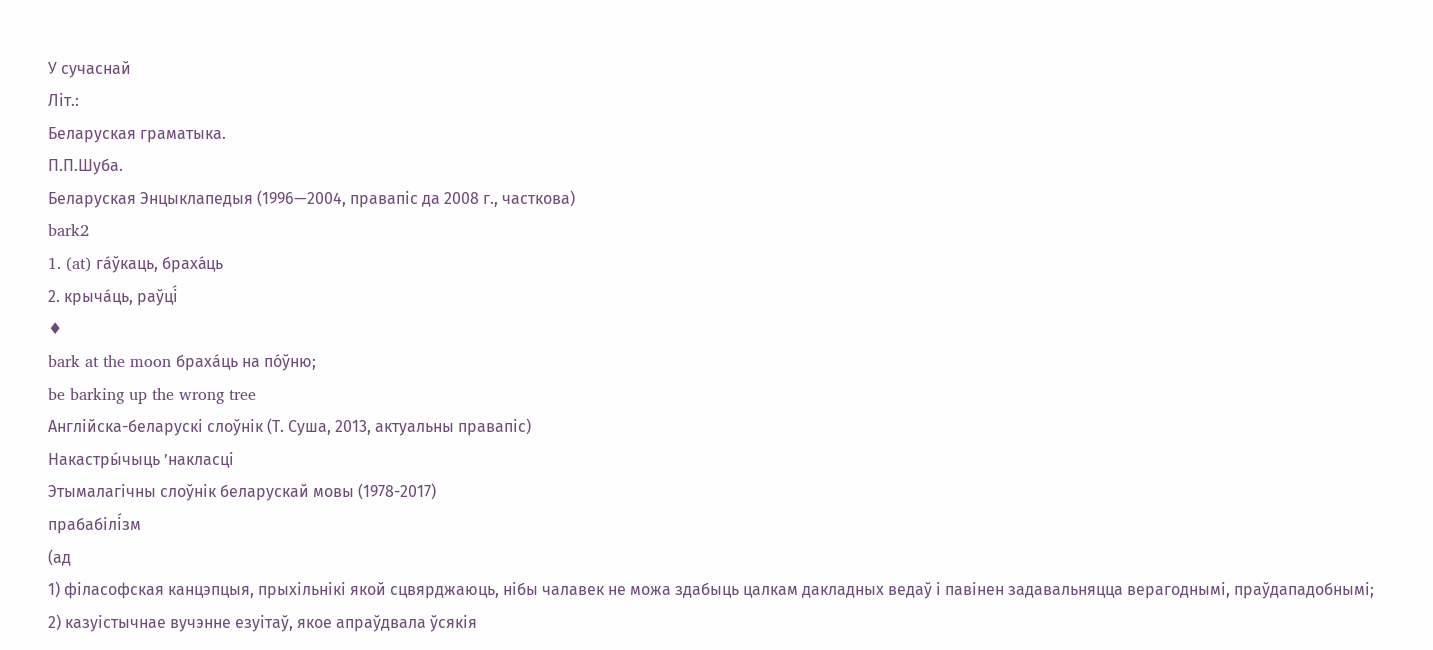У сучаснай
Літ.:
Беларуская граматыка.
П.П.Шуба.
Беларуская Энцыклапедыя (1996—2004, правапіс да 2008 г., часткова)
bark2
1. (at) га́ўкаць, браха́ць
2. крыча́ць, раўці́
♦
bark at the moon браха́ць на по́ўню;
be barking up the wrong tree
Англійска-беларускі слоўнік (Т. Суша, 2013, актуальны правапіс)
Накастры́чыць ’накласці
Этымалагічны слоўнік беларускай мовы (1978-2017)
прабабілі́зм
(ад
1) філасофская канцэпцыя, прыхільнікі якой сцвярджаюць, нібы чалавек не можа здабыць цалкам дакладных ведаў і павінен задавальняцца верагоднымі, праўдападобнымі;
2) казуістычнае вучэнне езуітаў, якое апраўдвала ўсякія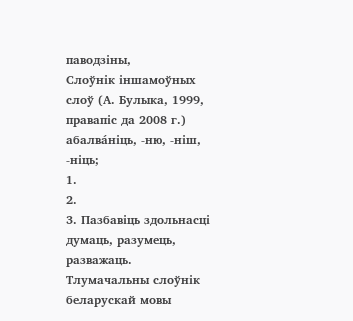паводзіны,
Слоўнік іншамоўных слоў (А. Булыка, 1999, правапіс да 2008 г.)
абалва́ніць, ‑ню, ‑ніш, ‑ніць;
1.
2.
3. Пазбавіць здольнасці думаць, разумець, разважаць.
Тлумачальны слоўнік беларускай мовы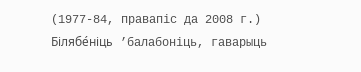(1977-84, правапіс да 2008 г.)
Білябе́ніць ’балабоніць, гаварыць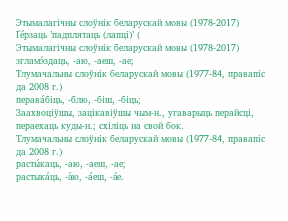Этымалагічны слоўнік беларускай мовы (1978-2017)
Ґе́рзаць ’падплятаць (лапці)’ (
Этымалагічны слоўнік беларускай мовы (1978-2017)
згламэ́здаць, ‑аю, ‑аеш, ‑ае;
Тлумачальны слоўнік беларускай мовы (1977-84, правапіс да 2008 г.)
перава́біць, ‑блю, ‑біш, ‑біць;
Заахвоціўшы, зацікавіўшы чым‑н., угаварыць перайсці, пераехаць куды‑н.; схіліць на свой бок.
Тлумачальны слоўнік беларускай мовы (1977-84, правапіс да 2008 г.)
расты́каць, ‑аю, ‑аеш, ‑ае;
растыка́ць, ‑а́ю, ‑а́еш, ‑а́е.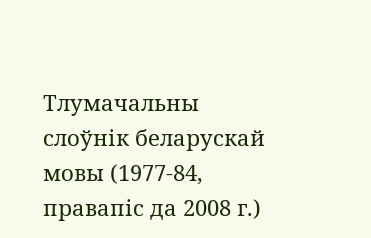Тлумачальны слоўнік беларускай мовы (1977-84, правапіс да 2008 г.)